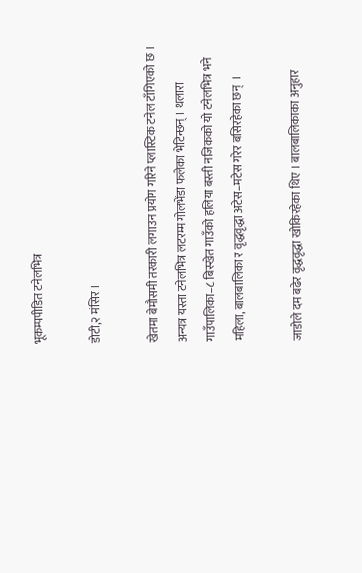भूकम्पपीडित टनेलभित्र

डोटी,२ मंसिर ।

खेतमा बेमौसमी तरकारी लगाउन प्रयोग गरिने प्लास्टिक टनेल टाँगिएको छ । अन्यत्र यस्ता टनेलभित्र लटरम्म गोलभेंडा फलेका भेटिन्छन् । थलारा गाउँपालिका–८ बिस्खेत गाउँको हलिया बस्ती नजिकको यो टनेलभित्र भने महिला, बालबालिका र वृद्धवृद्धा अटेस–मटेस गरेर बसिरहेका छन्  ।

जाडोले दम बढेर वृद्धवृद्धा खोकिरहेका थिए । बालबालिकाका अनुहार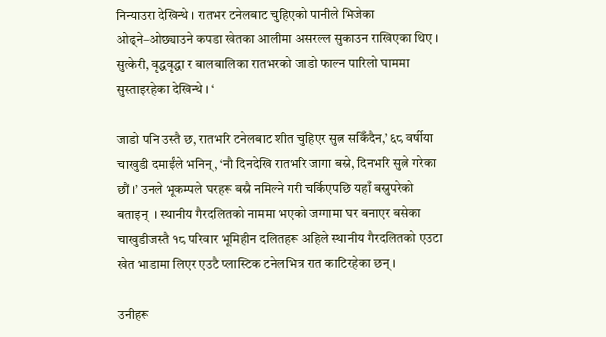निन्याउरा देखिन्थे । रातभर टनेलबाट चुहिएको पानीले भिजेका ओढ्ने–ओछ्याउने कपडा खेतका आलीमा असरल्ल सुकाउन राखिएका थिए । सुत्केरी, वृद्धवृद्धा र बालबालिका रातभरको जाडो फाल्न पारिलो घाममा सुस्ताइरहेका देखिन्थे । ‘

जाडो पनि उस्तै छ, रातभरि टनेलबाट शीत चुहिएर सुत्न सकिँदैन,’ ६८ वर्षीया चाखुडी दमाईंले भनिन्, ‘नौ दिनदेखि रातभरि जागा बस्ने, दिनभरि सुत्ने गरेका छौं ।’ उनले भूकम्पले घरहरू बस्नै नमिल्ने गरी चर्किएपछि यहाँ बस्नुपरेको बताइन्  । स्थानीय गैरदलितको नाममा भएको जग्गामा घर बनाएर बसेका चाखुडीजस्तै १८ परिवार भूमिहीन दलितहरू अहिले स्थानीय गैरदलितको एउटा खेत भाडामा लिएर एउटै प्लास्टिक टनेलभित्र रात काटिरहेका छन् ।

उनीहरू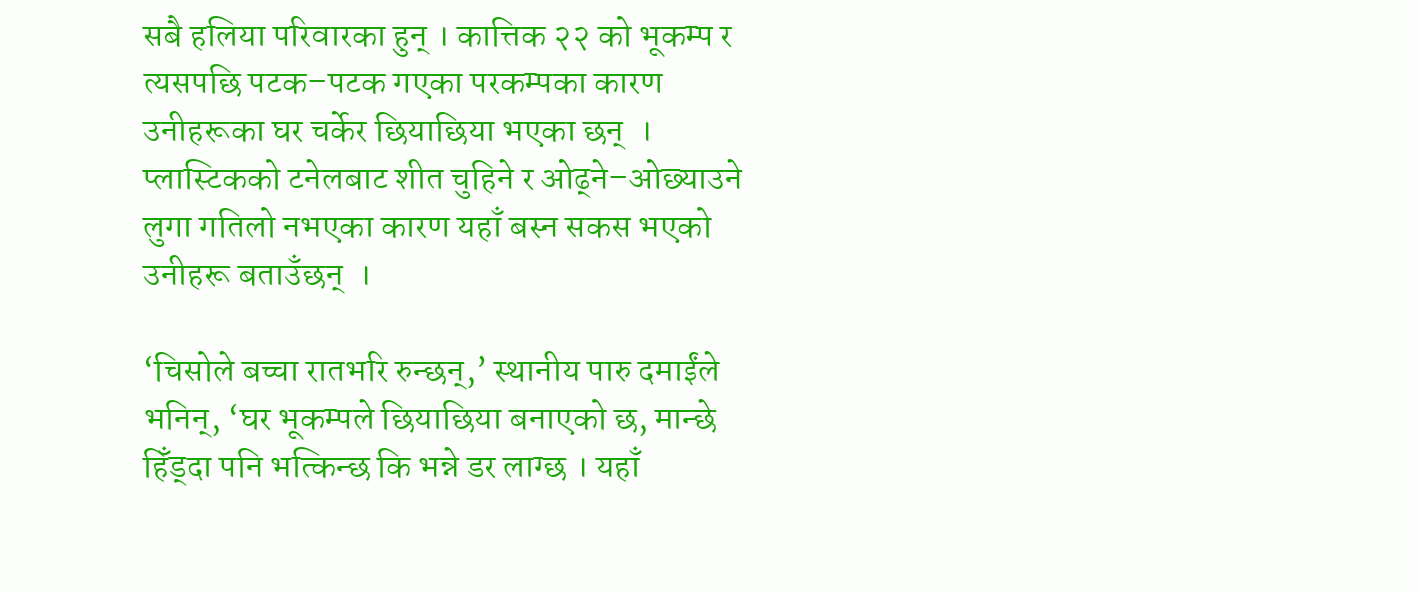सबै हलिया परिवारका हुन् । कात्तिक २२ को भूकम्प र त्यसपछि पटक–पटक गएका परकम्पका कारण उनीहरूका घर चर्केर छियाछिया भएका छन्  । प्लास्टिकको टनेलबाट शीत चुहिने र ओढ्ने–ओछ्याउने लुगा गतिलो नभएका कारण यहाँ बस्न सकस भएको उनीहरू बताउँछन्  ।

‘चिसोले बच्चा रातभरि रुन्छन्,’ स्थानीय पारु दमाईंले भनिन्, ‘घर भूकम्पले छियाछिया बनाएको छ, मान्छे हिँड्दा पनि भत्किन्छ कि भन्ने डर लाग्छ । यहाँ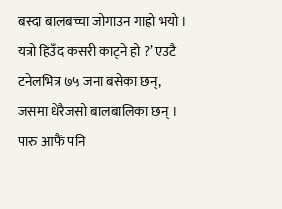बस्दा बालबच्चा जोगाउन गाह्रो भयो । यत्रो हिउँद कसरी काट्ने हो ?’ एउटै टनेलभित्र ७५ जना बसेका छन्, जसमा धेरैजसो बालबालिका छन् । पारु आफैं पनि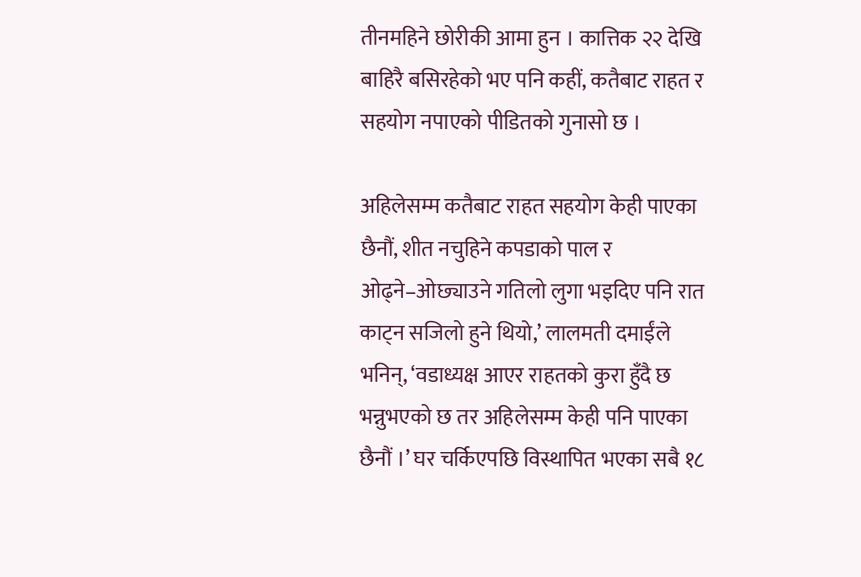तीनमहिने छोरीकी आमा हुन । कात्तिक २२ देखि बाहिरै बसिरहेको भए पनि कहीं, कतैबाट राहत र सहयोग नपाएको पीडितको गुनासो छ ।

अहिलेसम्म कतैबाट राहत सहयोग केही पाएका छैनौं, शीत नचुहिने कपडाको पाल र ओढ्ने–ओछ्याउने गतिलो लुगा भइदिए पनि रात काट्न सजिलो हुने थियो,’ लालमती दमाईंले भनिन्, ‘वडाध्यक्ष आएर राहतको कुरा हुँदै छ भन्नुभएको छ तर अहिलेसम्म केही पनि पाएका छैनौं ।’ घर चर्किएपछि विस्थापित भएका सबै १८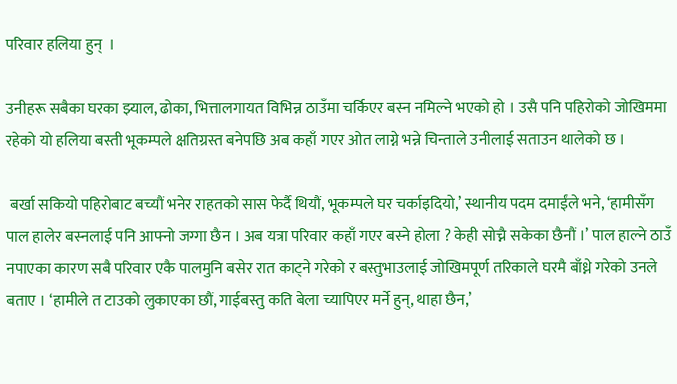परिवार हलिया हुन्  ।

उनीहरू सबैका घरका झ्याल, ढोका, भित्तालगायत विभिन्न ठाउँमा चर्किएर बस्न नमिल्ने भएको हो । उसै पनि पहिरोको जोखिममा रहेको यो हलिया बस्ती भूकम्पले क्षतिग्रस्त बनेपछि अब कहाँ गएर ओत लाग्ने भन्ने चिन्ताले उनीलाई सताउन थालेको छ ।

 बर्खा सकियो पहिरोबाट बच्यौं भनेर राहतको सास फेर्दै थियौं, भूकम्पले घर चर्काइदियो,’ स्थानीय पदम दमाईंले भने, ‘हामीसँग पाल हालेर बस्नलाई पनि आफ्नो जग्गा छैन । अब यत्रा परिवार कहाँ गएर बस्ने होला ? केही सोच्नै सकेका छैनौं ।’ पाल हाल्ने ठाउँ नपाएका कारण सबै परिवार एकै पालमुनि बसेर रात काट्ने गरेको र बस्तुभाउलाई जोखिमपूर्ण तरिकाले घरमै बाँध्ने गरेको उनले बताए । ‘हामीले त टाउको लुकाएका छौं, गाईबस्तु कति बेला च्यापिएर मर्ने हुन्, थाहा छैन,’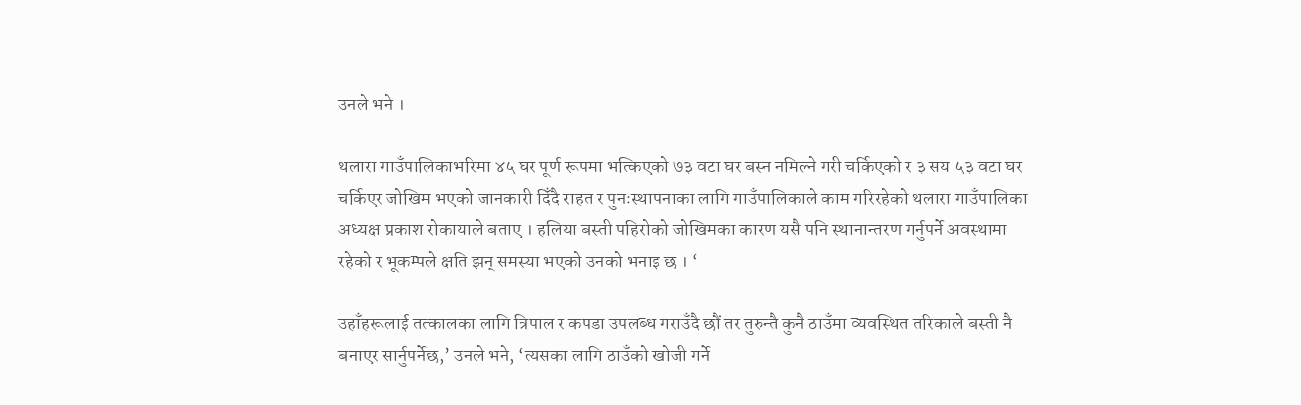उनले भने ।

थलारा गाउँपालिकाभरिमा ४५ घर पूर्ण रूपमा भत्किएको ७३ वटा घर बस्न नमिल्ने गरी चर्किएको र ३ सय ५३ वटा घर चर्किएर जोखिम भएको जानकारी दिँदै राहत र पुनःस्थापनाका लागि गाउँपालिकाले काम गरिरहेको थलारा गाउँपालिका अध्यक्ष प्रकाश रोकायाले बताए । हलिया बस्ती पहिरोको जोखिमका कारण यसै पनि स्थानान्तरण गर्नुपर्ने अवस्थामा रहेको र भूकम्पले क्षति झन् समस्या भएको उनको भनाइ छ । ‘

उहाँहरूलाई तत्कालका लागि त्रिपाल र कपडा उपलब्ध गराउँदै छौं तर तुरुन्तै कुनै ठाउँमा व्यवस्थित तरिकाले बस्ती नै बनाएर सार्नुपर्नेछ,’ उनले भने, ‘त्यसका लागि ठाउँको खोजी गर्ने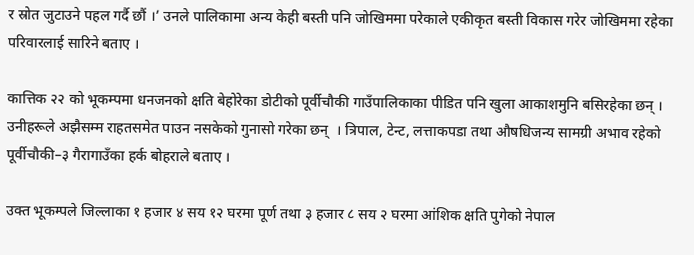र स्रोत जुटाउने पहल गर्दै छौं ।’ उनले पालिकामा अन्य केही बस्ती पनि जोखिममा परेकाले एकीकृत बस्ती विकास गरेर जोखिममा रहेका परिवारलाई सारिने बताए ।

कात्तिक २२ को भूकम्पमा धनजनको क्षति बेहोरेका डोटीको पूर्वीचौकी गाउँपालिकाका पीडित पनि खुला आकाशमुनि बसिरहेका छन् । उनीहरूले अझैसम्म राहतसमेत पाउन नसकेको गुनासो गरेका छन्  । त्रिपाल, टेन्ट, लत्ताकपडा तथा औषधिजन्य सामग्री अभाव रहेको पूर्वीचौकी–३ गैरागाउँका हर्क बोहराले बताए ।

उक्त भूकम्पले जिल्लाका १ हजार ४ सय १२ घरमा पूर्ण तथा ३ हजार ८ सय २ घरमा आंशिक क्षति पुगेको नेपाल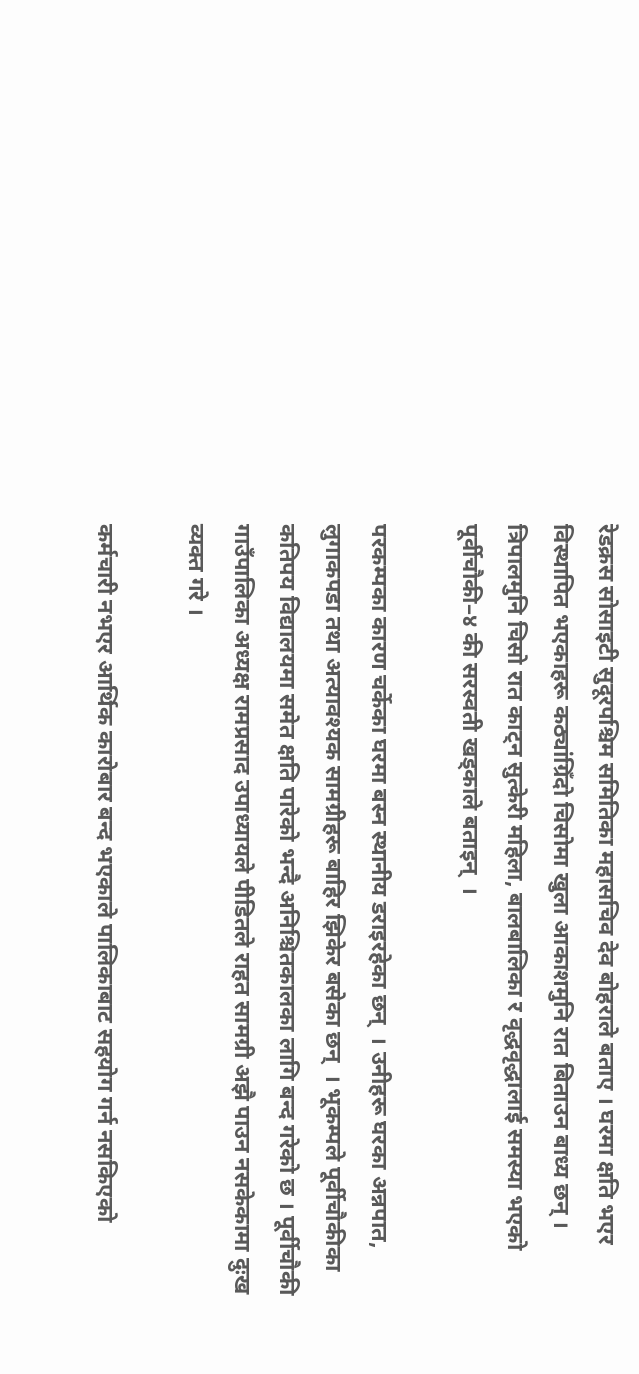रेडक्रस सोसाइटी सुदूरपश्चिम समितिका महासचिव देव बोहराले बताए । घरमा क्षति भएर विस्थापित भएकाहरू कठ्यांग्रिँदो चिसोमा खुला आकाशमुनि रात बिताउन बाध्य छन् । त्रिपालमुनि चिसो रात काट्न सुत्केरी महिला, बालबालिका र वृद्धवृद्धालाई समस्या भएको पूर्वीचौकी–४ की सरस्वती खड्काले बताइन्  ।

परकम्पका कारण चर्केका घरमा बस्न स्थानीय डराइरहेका छन्  । उनीहरू घरका अन्नपात, लुगाकपडा तथा अत्यावश्यक सामग्रीहरू बाहिर झिकेर बसेका छन्  । भूकम्पले पूर्वीचौकीका कतिपय विद्यालयमा समेत क्षति पारेको भन्दै अनिश्चितकालका लागि बन्द गरेको छ । पूर्वीचौकी गाउँपालिका अध्यक्ष रामप्रसाद उपाध्यायले पीडितले राहत सामग्री अझै पाउन नसकेकामा दुःख व्यक्त गरे ।

कर्मचारी नभएर आर्थिक कारोबार बन्द भएकाले पालिकाबाट सहयोग गर्न नसकिएको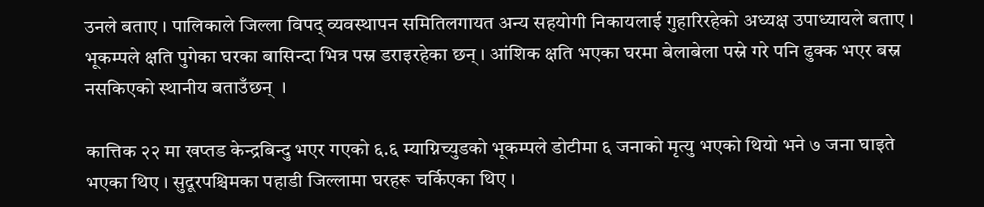उनले बताए । पालिकाले जिल्ला विपद् व्यवस्थापन समितिलगायत अन्य सहयोगी निकायलाई गुहारिरहेको अध्यक्ष उपाध्यायले बताए । भूकम्पले क्षति पुगेका घरका बासिन्दा भित्र पस्न डराइरहेका छन् । आंशिक क्षति भएका घरमा बेलाबेला पस्ने गरे पनि ढुक्क भएर बस्न नसकिएको स्थानीय बताउँछन्  ।

कात्तिक २२ मा खप्तड केन्द्रबिन्दु भएर गएको ६.६ म्याग्निच्युडको भूकम्पले डोटीमा ६ जनाको मृत्यु भएको थियो भने ७ जना घाइते भएका थिए । सुदूरपश्चिमका पहाडी जिल्लामा घरहरू चर्किएका थिए ।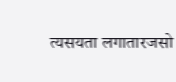त्यसयता लगातारजसो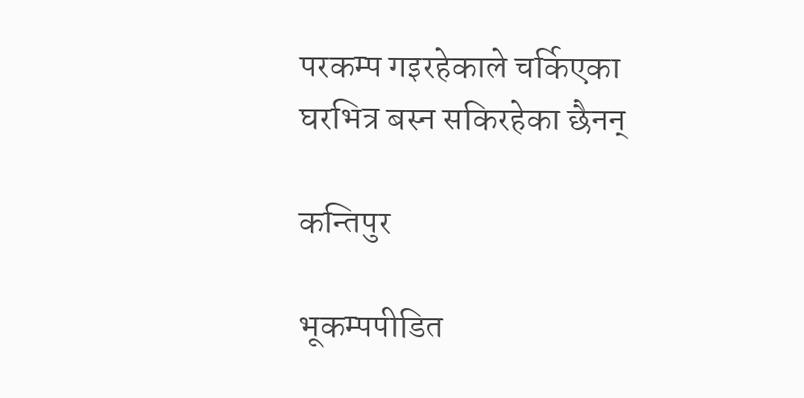परकम्प गइरहेकाले चर्किएका घरभित्र बस्न सकिरहेका छैनन्

कन्तिपुर

भूकम्पपीडित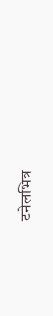टनेलभित्र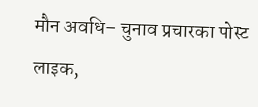मौन अवधि– चुनाव प्रचारका पोस्ट लाइक,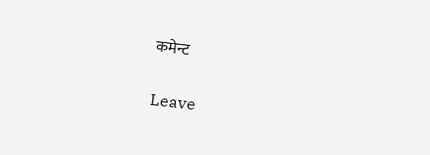कमेन्ट

Leave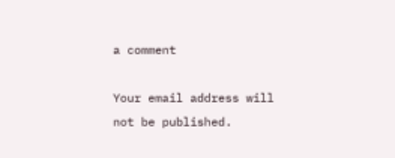a comment

Your email address will not be published.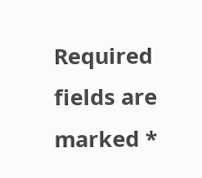Required fields are marked *